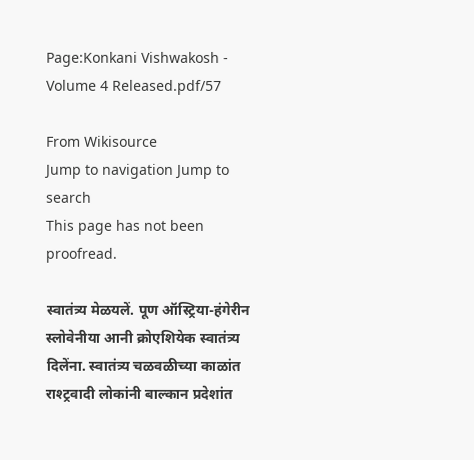Page:Konkani Vishwakosh - Volume 4 Released.pdf/57

From Wikisource
Jump to navigation Jump to search
This page has not been proofread.

स्वातंत्र्य मेळयलें. पूण ऑस्ट्रिया-हंगेरीन स्लोवेनीया आनी क्रोएशियेक स्वातंत्र्य दिलेंना. स्वातंत्र्य चळवळीच्या काळांत राश्ट्रवादी लोकांनी बाल्कान प्रदेशांत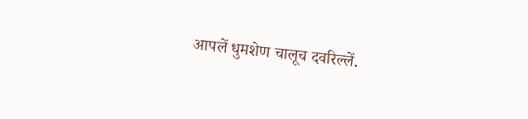आपलें धुमशेण चालूच दवरिल्लें.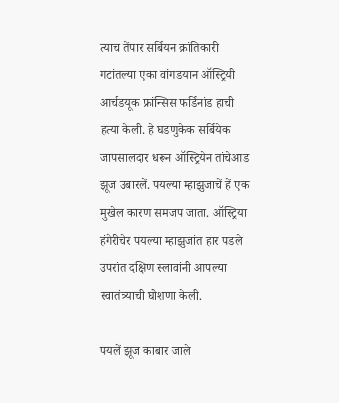त्याच तेंपार सर्बियन क्रांतिकारी गटांतल्या एका वांगडयान ऑस्ट्रियी आर्चडयूक फ्रांन्सिस फर्डिनांड हाची हत्या केली. हे घडणुकेक सर्बियेक जापसालदार धरून ऑस्ट्रियेन तांचेआड झूज उबारलें. पयल्या म्हाझुजाचें हें एक मुखेल कारण समजप जाता. ऑस्ट्रिया हंगेरीचेर पयल्या म्हाझुजांत हार पडले उपरांत दक्षिण स्लावांनी आपल्या स्वातंत्र्याची घोशणा केली.

पयलें झूज काबार जाले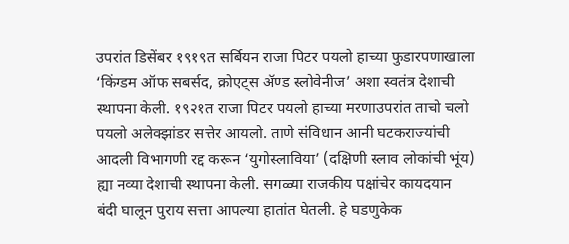उपरांत डिसेंबर १९१९त सर्बियन राजा पिटर पयलो हाच्या फुडारपणाखाला ‘किंग्डम ऑफ सबर्सद, क्रोएट्स ॲण्ड स्लोवेनीज’ अशा स्वतंत्र देशाची स्थापना केली. १९२१त राजा पिटर पयलो हाच्या मरणाउपरांत ताचो चलो पयलो अलेक्झांडर सत्तेर आयलो. ताणे संविधान आनी घटकराज्यांची आदली विभागणी रद्द करून ‘युगोस्लाविया’ (दक्षिणी स्लाव लोकांची भूंय) ह्या नव्या देशाची स्थापना केली. सगळ्या राजकीय पक्षांचेर कायदयान बंदी घालून पुराय सत्ता आपल्या हातांत घेतली. हे घडणुकेक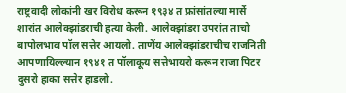राष्ट्रवादी लोकांनी खर विरोध करून १९३४ त फ्रांसांतल्या मार्से शारांत आलेक्झांडराची हत्या केली. आलेक्झांडरा उपरांत ताचो बापोलभाव पॉल सत्तेर आयलो. ताणेंय आलेक्झांडराचीच राजनिती आपणायिल्ल्यान १९४१ त पॉलाकूय सत्तेभायरो करून राजा पिटर दुसरो हाका सत्तेर हाडलो.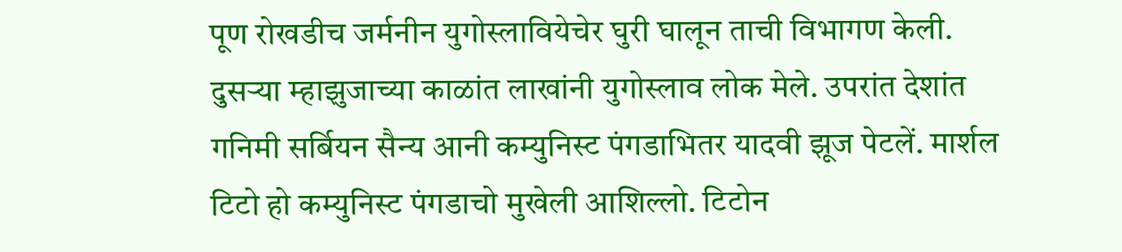पूण रोखडीच जर्मनीन युगोस्लावियेचेर घुरी घालून ताची विभागण केली. दुसऱ्या म्हाझुजाच्या काळांत लाखांनी युगोस्लाव लोक मेले. उपरांत देशांत गनिमी सर्बियन सैन्य आनी कम्युनिस्ट पंगडाभितर यादवी झूज पेटलें. मार्शल टिटो हो कम्युनिस्ट पंगडाचो मुखेली आशिल्लो. टिटोन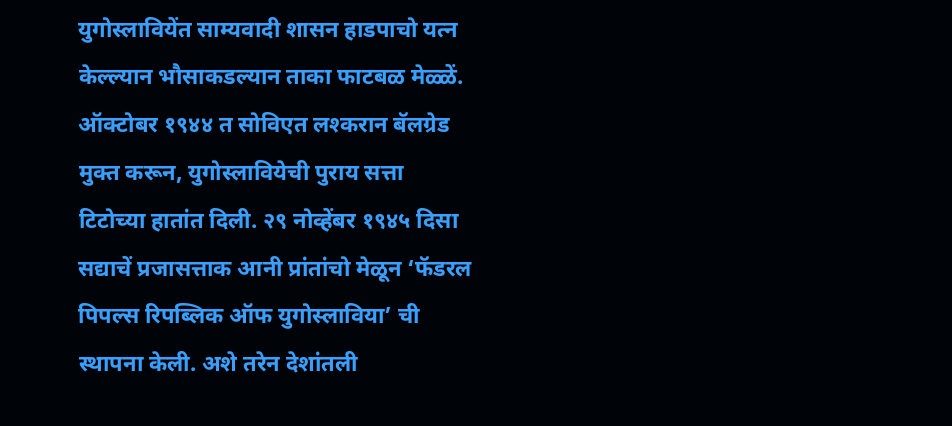युगोस्लावियेंत साम्यवादी शासन हाडपाचो यत्न केल्ल्यान भौसाकडल्यान ताका फाटबळ मेळ्ळें. ऑक्टोबर १९४४ त सोविएत लश्करान बॅलग्रेड मुक्त करून, युगोस्लावियेची पुराय सत्ता टिटोच्या हातांत दिली. २९ नोव्हेंबर १९४५ दिसा सद्याचें प्रजासत्ताक आनी प्रांतांचो मेळून ‘फॅडरल पिपल्स रिपब्लिक ऑफ युगोस्लाविया’ ची स्थापना केली. अशे तरेन देशांतली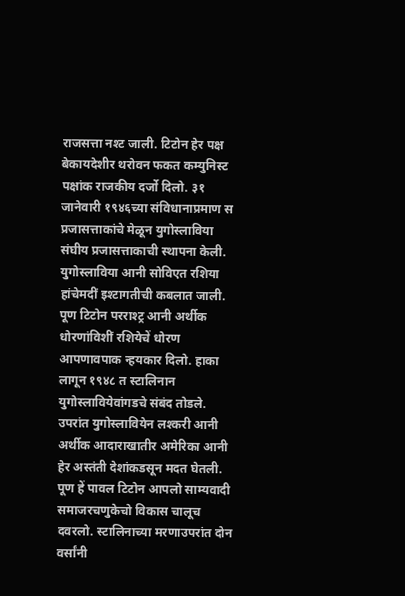राजसत्ता नश्ट जाली. टिटोन हेर पक्ष बेकायदेशीर थरोवन फकत कम्युनिस्ट पक्षांक राजकीय दर्जो दिलो. ३१ जानेवारी १९४६च्या संविधानाप्रमाण स प्रजासत्ताकांचे मेळून युगोस्लाविया संघीय प्रजासत्ताकाची स्थापना केली. युगोस्लाविया आनी सोविएत रशिया हांचेमदीं इश्टागतीची कबलात जाली. पूण टिटोन परराश्ट्र आनी अर्थीक धोरणांविशीं रशियेचें धोरण आपणावपाक न्हयकार दिलो. हाका लागून १९४८ त स्टालिनान युगोस्लावियेवांगडचे संबंद तोडले. उपरांत युगोस्लावियेन लश्करी आनी अर्थीक आदाराखातीर अमेरिका आनी हेर अस्तंती देशांकडसून मदत घेतली. पूण हें पावल टिटोन आपलो साम्यवादी समाजरचणुकेचो विकास चालूच दवरलो. स्टालिनाच्या मरणाउपरांत दोन वर्सांनी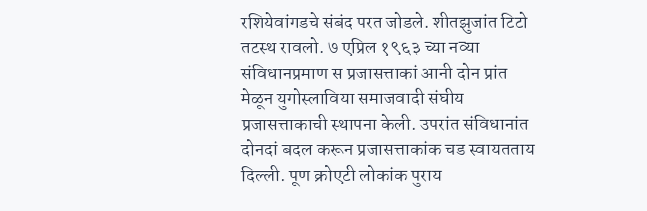रशियेवांगडचे संबंद परत जोडले. शीतझुजांत टिटो तटस्थ रावलो. ७ एप्रिल १९६३ च्या नव्या संविधानप्रमाण स प्रजासत्ताकां आनी दोन प्रांत मेळून युगोस्लाविया समाजवादी संघीय प्रजासत्ताकाची स्थापना केली. उपरांत संविधानांत दोनदां बदल करून प्रजासत्ताकांक चड स्वायतताय दिल्ली. पूण क्रोएटी लोकांक पुराय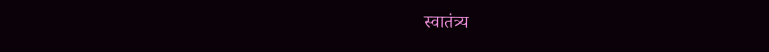स्वातंत्र्य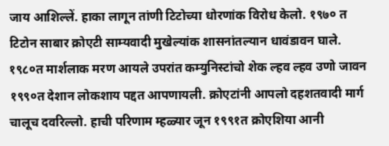जाय आशिल्लें. हाका लागून तांणी टिटोच्या धोरणांक विरोध केलो. १९७० त टिटोन साबार क्रोएटी साम्यवादी मुखेल्यांक शासनांतल्यान धावंडावन घाले. १९८०त मार्शलाक मरण आयले उपरांत कम्युनिस्टांचो शेक ल्हव ल्हव उणो जावन १९९०त देशान लोकशाय पद्दत आपणायली. क्रोएटांनी आपलो दहशतवादी मार्ग चालूच दवरिल्लो. हाची परिणाम म्हळ्यार जून १९९१त क्रोएशिया आनी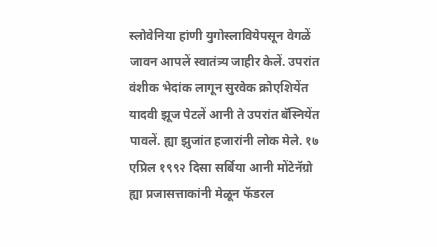स्लोवेनिया हांणी युगोस्लावियेपसून वेगळें जावन आपलें स्वातंत्र्य जाहीर केलें. उपरांत वंशीक भेदांक लागून सुरवेक क्रोएशियेंत यादवी झूज पेटलें आनी ते उपरांत बॅस्नियेंत पावलें. ह्या झुजांत हजारांनी लोक मेले. १७ एप्रिल १९९२ दिसा सर्बिया आनी मोंटेनॅग्रो ह्या प्रजासत्ताकांनी मेळून फॅडरल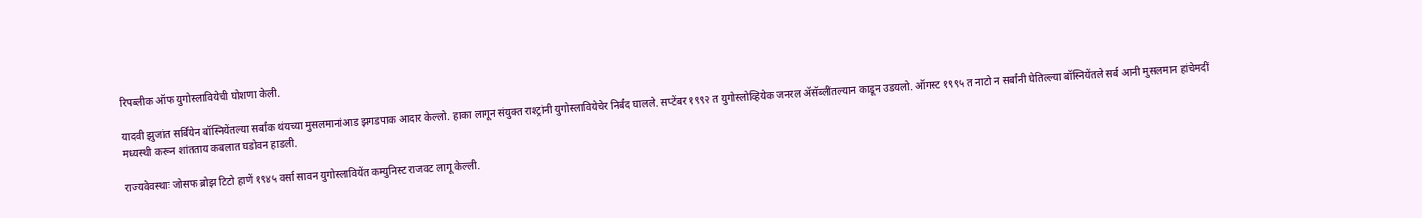रिपब्लीक ऑफ युगोस्लावियेची घोशणा केली.

यादवी झुजांत सर्बियेन बॉस्नियेंतल्या सर्बांक थंयच्या मुसलमानांआड झगडपाक आदार केल्लो. हाका लागून संयुक्त राश्ट्रांनी युगोस्लावियेचेर निर्बंद घालले. सप्टेंबर १९९२ त युगोस्लोव्हियेक जनरल ॲसॅब्लींतल्यान काडून उडयलो. ऑगस्ट १९९५ त नाटो न सर्बांनी घेतिल्ल्या बॉस्नियेंतले सर्ब आनी मुसलमान हांचेमदीं मध्यस्थी करून शांतताय कबलात घडोवन हाडली.

राज्यवेवस्थाः जोसफ ब्रोझ टिटो हाणें १९४५ वर्सा सावन युगोस्लावियेंत कम्युनिस्ट राजवट लागू केल्ली.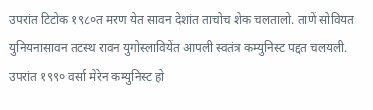उपरांत टिटोक १९८०त मरण येत सावन देशांत ताचोच शेक चलतालो. ताणें सोवियत युनियनासावन तटस्थ रावन युगोस्लावियेंत आपली स्वतंत्र कम्युनिस्ट पद्दत चलयली. उपरांत १९९० वर्सा मेरेन कम्युनिस्ट हो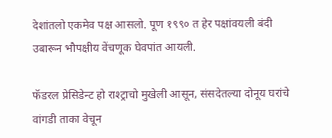देशांतलो एकमेव पक्ष आसलो. पूण १९९० त हेर पक्षांवयली बंदी उबारून भौपक्षीय वेंचणूक घेवपांत आयली.

फॅडरल प्रेसिडेन्ट हो राश्ट्राचो मुखेली आसून, संसदेतल्या दोनूय घरांचे वांगडी ताका वेचून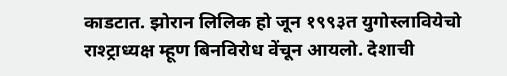काडटात. झोरान लिलिक हो जून १९९३त युगोस्लावियेचो राश्ट्राध्यक्ष म्हूण बिनविरोध वेंचून आयलो. देशाची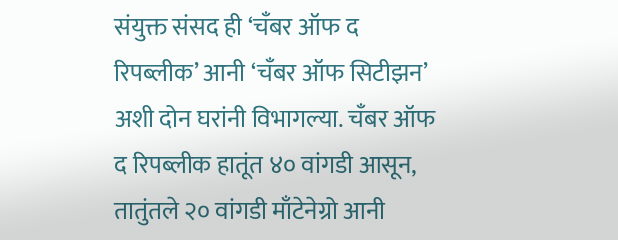संयुक्त संसद ही ‘चँबर ऑफ द रिपब्लीक’ आनी ‘चँबर ऑफ सिटीझन’ अशी दोन घरांनी विभागल्या. चँबर ऑफ द रिपब्लीक हातूंत ४० वांगडी आसून, तातुंतले २० वांगडी माँटेनेग्रो आनी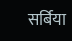सर्बिया